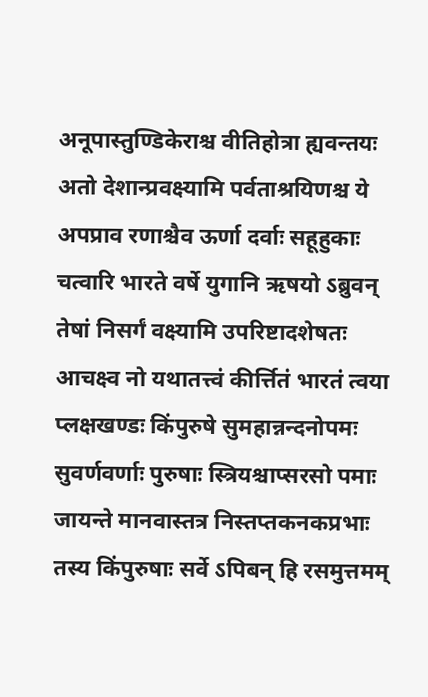अनूपास्तुण्डिकेराश्च वीतिहोत्रा ह्यवन्तयः
अतो देशान्प्रवक्ष्यामि पर्वताश्रयिणश्च ये
अपप्राव रणाश्चैव ऊर्णा दर्वाः सहूहुकाः
चत्वारि भारते वर्षे युगानि ऋषयो ऽब्रुवन्
तेषां निसर्गं वक्ष्यामि उपरिष्टादशेषतः
आचक्ष्व नो यथातत्त्वं कीर्त्तितं भारतं त्वया
प्लक्षखण्डः किंपुरुषे सुमहान्नन्दनोपमः
सुवर्णवर्णाः पुरुषाः स्त्रियश्चाप्सरसो पमाः
जायन्ते मानवास्तत्र निस्तप्तकनकप्रभाः
तस्य किंपुरुषाः सर्वे ऽपिबन् हि रसमुत्तमम्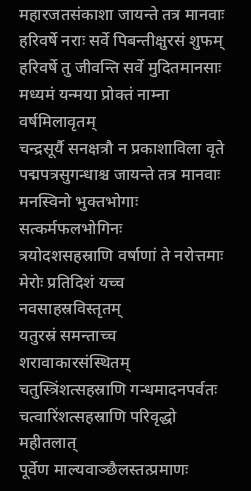महारजतसंकाशा जायन्ते तत्र मानवाः
हरिवर्षे नराः सर्वे पिबन्तीक्षुरसं शुफम्
हरिवर्षे तु जीवन्ति सर्वे मुदितमानसाः
मध्यमं यन्मया प्रोक्तं नाम्ना वर्षमिलावृतम्
चन्द्रसूर्यै सनक्षत्रौ न प्रकाशाविला वृते
पद्मपत्रसुगन्धाश्च जायन्ते तत्र मानवाः
मनस्विनो भुक्तभोगाः सत्कर्मफलभोगिनः
त्रयोदशसहस्राणि वर्षाणां ते नरोत्तमाः
मेरोः प्रतिदिशं यच्च नवसाहस्रविस्तृतम्
यतुरस्रं समन्ताच्च शरावाकारसंस्थितम्
चतुस्त्रिंशत्सहस्राणि गन्धमादनपर्वतः
चत्वारिंशत्सहस्राणि परिवृद्धो महीतलात्
पूर्वेण माल्यवाञ्छैलस्तत्प्रमाणः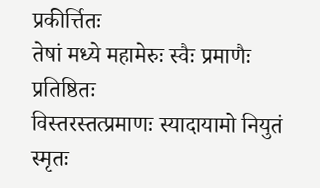प्रकीर्त्तितः
तेषां मध्ये महामेरुः स्वैः प्रमाणैः प्रतिष्ठितः
विस्तरस्तत्प्रमाणः स्यादायामो नियुतं स्मृतः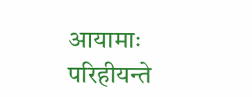आयामाः परिहीयन्ते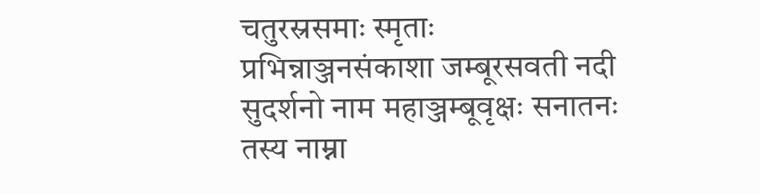चतुरस्रसमाः स्मृताः
प्रभिन्नाञ्जनसंकाशा जम्बूरसवती नदी
सुदर्शनो नाम महाञ्जम्बूवृक्षः सनातनः
तस्य नाम्ना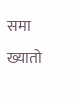समा ख्यातो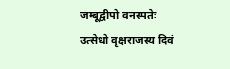जम्बूद्वीपो वनस्पतेः
उत्सेधो वृक्षराजस्य दिवं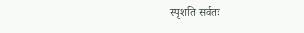स्पृशति सर्वतः